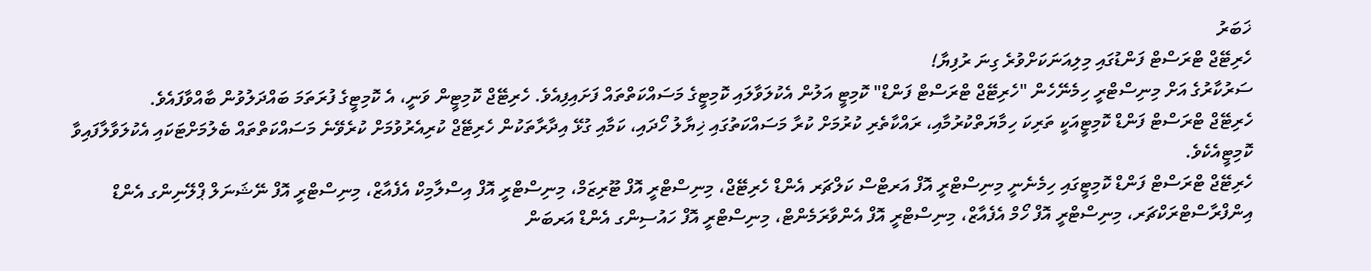ޚަބަރު
ހެރިޓޭޖް ޓްރަސްޓް ފަންޑުގައި މިލިއަނަކަށްވުރެ ގިނަ ރުފިޔާ!
ސަރުކާރުގެ އަށް މިނިސްޓްރީ ހިމެނޭހެން "ހެރިޓޭޖް ޓްރަސްޓް ފަންޑް" ކޮމިޓީ އަލުން އެކުލަވާލައި ކޮމިޓީގެ މަސައްކަތްތައް ފަށައިފިއެވެ. ހެރިޓޭޖް ކޮމިޓީން ވަނީ، އެ ކޮމިޓީގެ ފުރަތަމަ ބައްދަލުވުން ބާއްވާފައެވެ.
ހެރިޓޭޖް ޓްރަސްޓް ފަންޑް ކޮމިޓީއަކީ ތަރިކަ ހިމާޔަތްކުރުމާއި، ރައްކާތެރި ކުރުމަށް ކުރާ މަސައްކަތުގައި ޚިޔާލު ހޯދައި، ކަމާއި ގުޅޭ އިދާރާތަކުން ހެރިޓޭޖް ކުރިއެރުވުމަށް ކުރެވޭނެ މަސައްކަތްތައް ބެލުމަށްޓަކައި އެކުލަވާލާފައިވާ ކޮމިޓީއެކެވެ.
ހެރިޓޭޖް ޓްރަސްޓް ފަންޑް ކޮމިޓީގައި ހިމެނެނީ މިނިސްޓްރީ އޮފް އަރޓްސް ކަލްޗަރ އެންޑް ހެރިޓޭޖް، މިނިސްޓްރީ އޮފް ޓޫރިޒަމް، މިނިސްޓްރީ އޮފް އިސްލާމިކް އެފެއާޒް، މިނިސްޓްރީ އޮފް ނޭޝަނަލް ޕްލޭނިންގ އެންޑް އިންފްރާސްޓްރަކްޗަރ، މިނިސްޓްރީ އޮފް ހޯމް އެފެއާޒް، މިނިސްޓްރީ އޮފް އެންވާރަމެންޓް، މިނިސްޓްރީ އޮފް ހައުސިންގ އެންޑް އަރބަން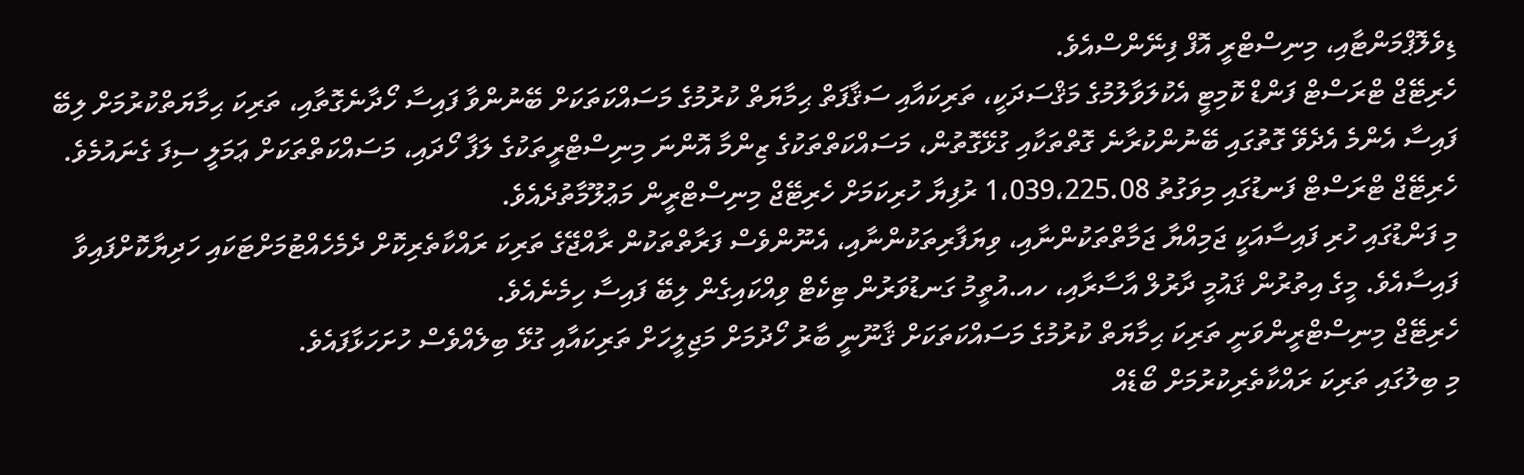ޑިވެލޮޕްމަންޓާއި، މިނިސްޓްރީ އޮފް ފިނޭންސްއެވެ.
ހެރިޓޭޖް ޓްރަސްޓް ފަންޑް ކޮމިޓީ އެކުލަވާލުމުގެ މަޤްސަދަކީ، ތަރިކައާއި ސަޤާފަތް ޙިމާޔަތް ކުރުމުގެ މަސައްކަތަކަށް ބޭނުންވާ ފައިސާ ހޯދާނެގޮތާއި، ތަރިކަ ޙިމާޔަތްކުރުމަށް ލިބޭ ފައިސާ އެންމެ އެދެވޭ ގޮތުގައި ބޭނުންކުރާނެ ގޮތްތަކާއި ގުޅޭގޮތުން، މަސައްކަތްތަކުގެ ޒިންމާ އޮންނަ މިނިސްޓްރީތަކުގެ ލަފާ ހޯދައި، މަސައްކަތްތަކަށް ޢަމަލީ ސިފަ ގެނައުމެވެ.
ހެރިޓޭޖް ޓްރަސްޓް ފަނޑުގައި މިވަގުތު 1،039،225.08 ރުފިޔާ ހުރިކަމަށް ހެރިޓޭޖް މިނިސްޓްރީން މަޢުލޫމާތުދެއެވެ.
މި ފަންޑުގައި ހުރި ފައިސާއަކީ ޖަމިއްޔާ ޖަމާތްތަކުންނާއި، ވިޔަފާރިތަކުންނާއި، އެނޫންވެސް ފަރާތްތަކުން ރާއްޖޭގެ ތަރިކަ ރައްކާތެރިކޮށް ދެމެހެއްޓުމަށްޓަކައި ހަދިޔާކޮށްފައިވާ ފައިސާއެވެ. މީގެ އިތުރުން ޤައުމީ ދާރުލް އާސާރާއި، ހއ.އުތީމު ގަނޑުވަރުން ޓިކެޓް ވިއްކައިގެން ލިބޭ ފައިސާ ހިމެނެއެވެ.
ހެރިޓޭޖް މިނިސްޓްރީންވަނީ ތަރިކަ ޙިމާޔަތް ކުރުމުގެ މަސައްކަތަކަށް ޤާނޫނީ ބާރު ހޯދުމަށް މަޖިލީހަށް ތަރިކައާއި ގުޅޭ ބިލެއްވެސް ހުށަހަޅާފައެވެ.
މި ބިލުގައި ތަރިކަ ރައްކާތެރިކުރުމަށް ބޯޑެއް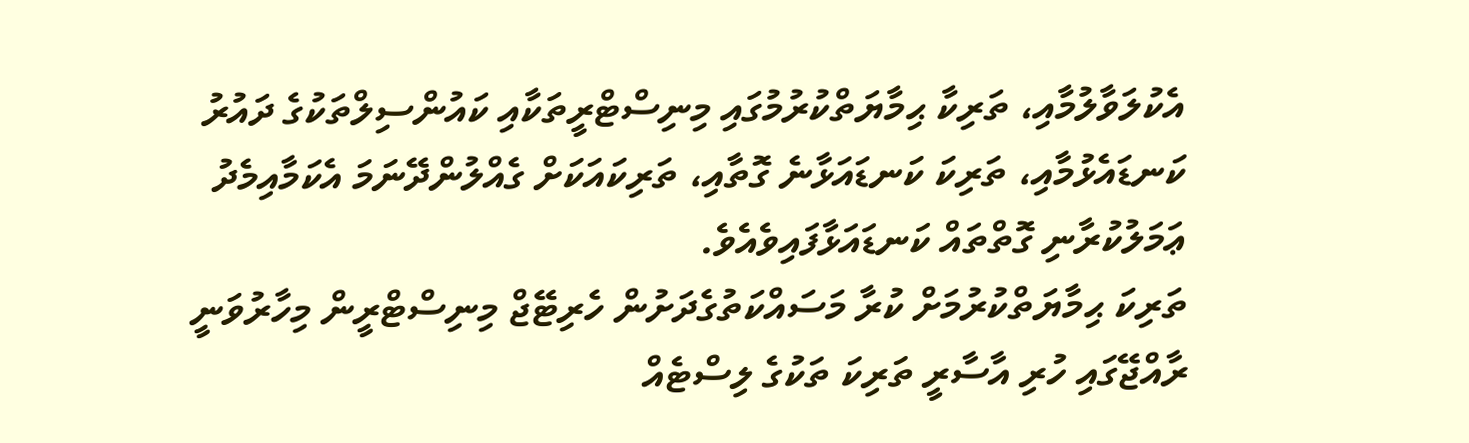އެކުލަވާލުމާއި، ތަރިކާ ޙިމާޔަތްކުރުމުގައި މިނިސްޓްރީތަކާއި ކައުންސިލްތަކުގެ ދައުރު ކަނޑައެޅުމާއި، ތަރިކަ ކަނޑައަޅާނެ ގޮތާއި، ތަރިކައަކަށް ގެއްލުންދޭނަމަ އެކަމާއިމެދު ޢަމަލުކުރާނި ގޮތްތައް ކަނޑައަޅާފައިވެއެވެ.
ތަރިކަ ޙިމާޔަތްކުރުމަށް ކުރާ މަސައްކަތުގެދަށުން ހެރިޓޭޖް މިނިސްޓްރީން މިހާރުވަނީ ރާއްޖޭގައި ހުރި އާސާރީ ތަރިކަ ތަކުގެ ލިސްޓެއް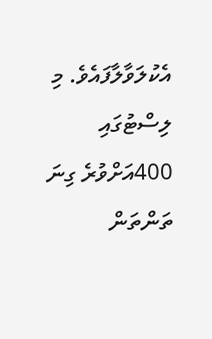އެކުލަވާލާފައެވެ. މި ލިސްޓުގައި 400އަށްވުރެ ގިނަ ތަންތަން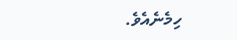ހިމެނެއެވެ.